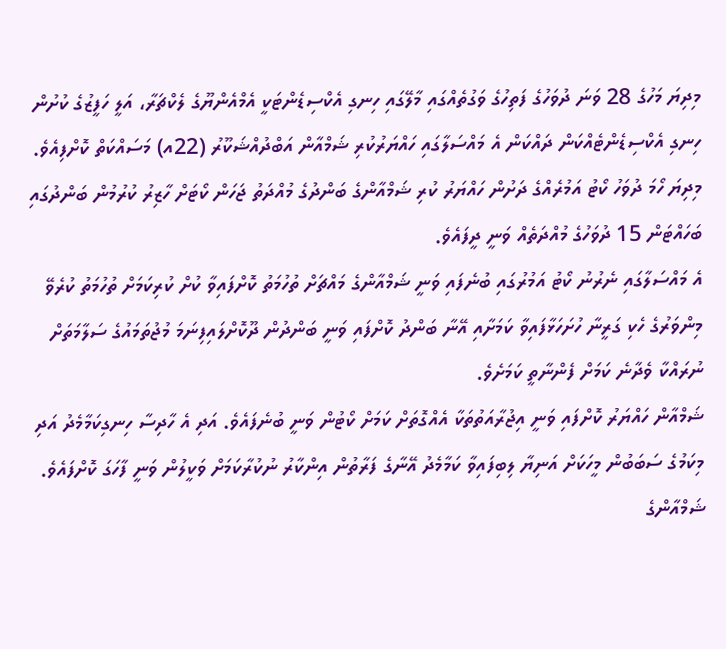މިދިޔަ މަހުގެ 28 ވަނަ ދުވަހުގެ ފަތިހުގެ ވަގުތެއްގައި މާލޭގައި ހިނގި އެކްސިޑެންޓަކީ އެމްއެންޔޫގެ ލެކްޗަރާ، އަލީ ހަފީޒުގެ ކުށުން ހިނގި އެކްސިޑެންޓެއްކަން ދައްކަން އެ މައްސަލާގައި ހައްޔަރުކުރި ޝަމްއާން އަބްދުއްޝަކޫރު (22އ) މަސައްކަތް ކޮށްފިއެވެ.
މިދިޔަ ހޯމަ ދުވަހު ކޯޓު އަމުރެއްގެ ދަށުން ހައްޔަރު ކުރި ޝަމްއާންގެ ބަންދުގެ މުއްދަތު ޖަހަން ކޯޓަށް ހާޒިރު ކުރުމުން ބަންދުގައި ބަހައްޓަން 15 ދުވަހުގެ މުއްދަތެއް ވަނީ ދީފައެވެ.
އެ މައްސަލާގައި ނެރުނު ކޯޓު އަމުރުގައި ބުނެފައި ވަނީ ޝަމްއާންގެ މައްޗަށް ތުހުމަތު ކޮށްފައިވާ ކުށް ކުރިކަމަށް ތުހުމަތު ކުރެވޭ މިންވަރުގެ ހެކި ގަރީނާ ހުށަހަޅާފައިވާ ކަމަށާއި އޭނާ ބަންދު ކޮށްފައި ވަނީ ބަންދުން ދޫކޮށްލައިފިނަމަ މުޖުތަމައުގެ ސަލާމަތަށް ނުރައްކާ ވެދާނެ ކަމަށް ފެންނާތީ ކަމަށެވެ.
ޝަމްއާން ހައްޔަރު ކޮށްފައި ވަނީ އިޖުރާއަތުތަކާ އެއްގޮތަށް ކަމަށް ކޯޓުން ވަނީ ބުނެފައެވެ. އަދި އެ ހާދިސާ ހިނގިކަމާމެދު އަދި މިކަމުގެ ސަބަބުން މީހަކަށް އަނިޔާ ލިބިފައިވާ ކަމާމެދު އޭނާގެ ފަރާތުން އިންކާރު ނުކުރާކަމަށް ވަކީލުން ވަނީ ފާހަގަ ކޮށްފައެވެ.
ޝަމްއާންގެ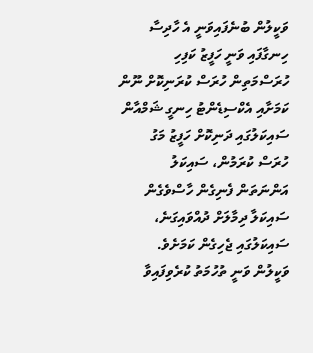ވަކީލުން ބުނެފައިވަނީ އެ ހާދިސާ ހިނގާފައި ވަނީ ހަފީޒު ކަފިހި ހުރަސްމަތިން ހުރަސް ކުރަނިކޮށް ނޫން ކަމަށާއި އެކްސިޑެންޓު ހިނގީ ޝަމްއާން ސައިކަލުގައި ދަނިކޮށް ހަފީޒު މަގު ހުރަސް ކުރަމުން، ސައިކަލު އަންނަތަން ފެނިގެން ހާސްވެގެން ސައިކަލާ ދިމާލަށް ދުއްވައިގަނެ، ސައިކަލުގައި ޖެހިގެން ކަމަށެވެ.
ވަކީލުން ވަނީ ތުހުމަތު ކުރެވިފައިވާ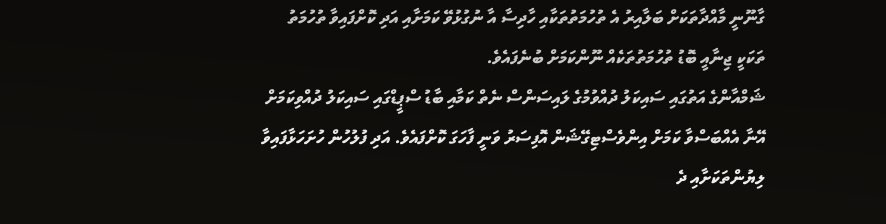ގާނޫނީ މާއްދާތަކަށް ބަލާއިރު އެ ތުހުމަތުތަކާއި ހާދިސާ އާ ނުގުޅުވޭ ކަމަށާއި އަދި ކޮށްފައިވާ ތުހުމަތު ތަކަކީ ޖިނާއީ ބޮޑު ތުހުމަތުތަކެއް ނޫންކަމަށް ބުނެފައެވެ.
ޝަމްއާންގެ އަތުގައި ސައިކަލު ދުއްވުމުގެ ލައިސަންސް ނެތް ކަމާއި ބާޑު ސްޕީޑްގައި ސައިކަލު ދުއްވިކަމަށް އޭނާ އެއްބަސްވާ ކަމަށް އިންވެސްޓިގޭޝަން އޮފިސަރު ވަނީ ފާހަގަ ކޮށްފައެވެ. އަދި ފުލުހުން ހުށަހަޅާފައިވާ ލިޔުންތަކަށާއި ދެ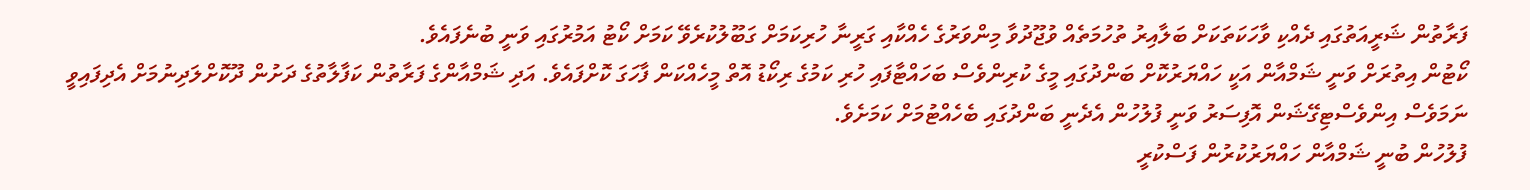ފަރާތުން ޝަރީއަތުގައި ދެއްކި ވާހަކަތަކަށް ބަލާއިރު ތުހުމަތެއް ވުޖޫދުވާ މިންވަރުގެ ހެއްކާއި ގަރީނާ ހުރިކަމަށް ގަބޫލުކުރެވޭ ކަމަށް ކޯޓު އަމުރުގައި ވަނީ ބުނެފައެވެ.
ކޯޓުން އިތުރަށް ވަނީ ޝަމްއާން އަކީ ހައްޔަރުކޮށް ބަންދުގައި މީގެ ކުރިންވެސް ބަހައްޓާފައި ހުރި ކަމުގެ ރިކޯޑު އޮތް މީހެއްކަން ފާހަގަ ކޮށްފައެވެ. އަދި ޝަމްއާންގެ ފަރާތުން ކަފާލާތުގެ ދަށުން ދޫކޮށްލަދިނުމަށް އެދިފައިވީ ނަމަވެސް އިންވެސްޓިގޭޝަން އޮފިސަރު ވަނީ ފުލުހުން އެދެނީ ބަންދުގައި ބެހެއްޓުމަށް ކަމަށެވެ.
ފުލުހުން ބުނީ ޝަމްއާން ހައްޔަރުކުރުން ފަސްކުރީ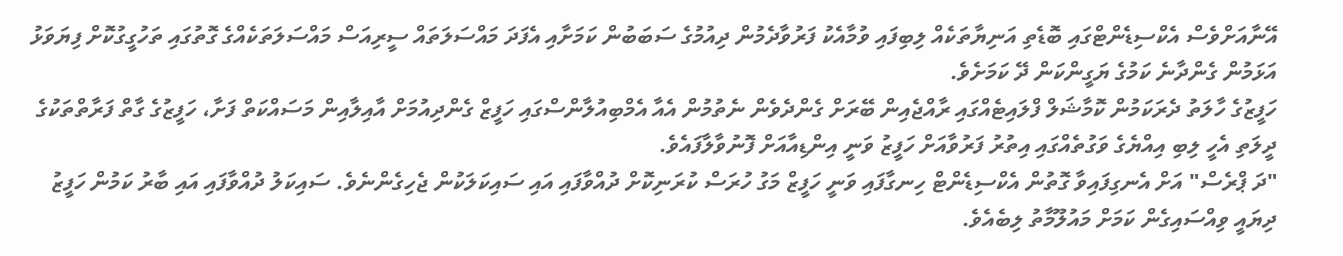އޭނާއަށްވެސް އެކްސިޑެންޓްގައި ބޮޑެތި އަނިޔާތަކެއް ލިބިފައި ވުމާއެކު ފަރުވާދެމުން ދިއުމުގެ ސަބަބުން ކަމަށާއި އެފަދަ މައްސަލަތައް ސީރިއަސް މައްސަލަތަކެއްގެ ގޮތުގައި ތަހުގީގުކޮށް ފިޔަވަޅު އަޅަމުން ގެންދާނެ ކަމުގެ ޔަގީންކަން ދޭ ކަމަށެވެ.
ހަފީޒުގެ ހާލަތު ދެރަކަމުން ކޮމާޝަލް ފްލައިޓެއްގައި ރާއްޖެއިން ބޭރަށް ގެންދެވެން ނެތުމުން އެއާ އެމްބިއުލާންސްގައި ހަފީޒް ގެންދިއުމަށް އާއިލާއިން މަސައްކަތް ފަށާ، ހަފީޒުގެ ގާތް ފަރާތްތަކުގެ ދީލަތި އެހީ ލިބި އިއްޔެގެ ވަގުތެއްގައި އިތުރު ފަރުވާއަށް ހަފީޒު ވަނީ އިންޑިއާއަށް ފޮނުވާލާފައެވެ.
"ދަ ޕްރެސް" އަށް އެނގިފައިވާ ގޮތުން އެކްސިޑެންޓް ހިނގާފައި ވަނީ ހަފީޒް މަގު ހުރަސް ކުރަނިކޮށް ދުއްވާފައި އައި ސައިކަލަކުން ޖެހިގެންނެވެ. ސައިކަލު ދުއްވާފައި އައި ބާރު ކަމުން ހަފީޒު ދިޔައީ ވިއްސައިގެން ކަމަށް މައުލޫމާތު ލިބެއެވެ.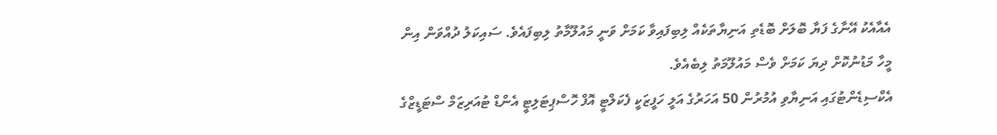އެއާއެކު އޭނާގެ ފަޔާ ބޮލަށް ބޮޑެތި އަނިޔާތަކެއް ލިބިފައިވާ ކަމަށް ވަނީ މައުލޫމާތު ލިބިފައެވެ. ސައިކަލު ދުއްވަން އިން މީހާ މަޑުނުކޮށް ދިޔަ ކަމަށް ވެސް މައުލޫމަތު ލިބެއެވެ.
އެކްސިޑެންޓުގައި އަނިޔާވި އުމުރުން 50 އަހަރުގެ އަލީ ހަފީޒަކީ ފެކަލްޓީ އޮފް ހޮސްޕިޓަލިޓީ އެންޑް ޓުއަރިޒަމް ސްޓަޑީޒްގެ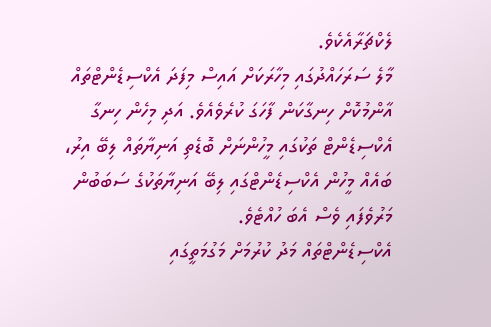ލެކްޗަރާއެކެވެ.
މާލެ ސަރަހައްދުގައި މިހާރަކަށް އައިސް މިފަދަ އެކްސިޑެންޓްތައް އާންމުކޮށް ހިނގާކަން ފާހަގަ ކުރެވެއެވެ. އަދި މިހެން ހިނގާ އެކްސިޑެންޓް ތަކުގައި މީހުންނަށް ބޮޑެތި އަނިޔާތައް ލިބޭ އިރު، ބައެއް މީހުން އެކްސިޑެންޓްގައި ލިބޭ އަނިޔާތަކުގެ ސަބަބުން މަރުވެފައި ވެސް އެބަ ހުއްޓެވެ.
އެކްސިޑެންޓްތައް މަދު ކުރުމަށް މަގުމަތީގައި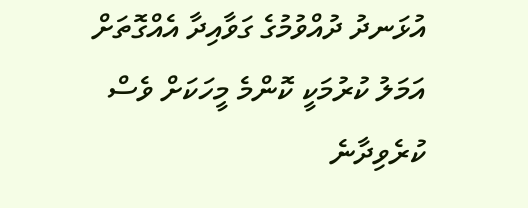އުޅަނދު ދުއްވުމުގެ ގަވާއިދާ އެއްގޮތަށް އަމަލު ކުރުމަކީ ކޮންމެ މީހަކަށް ވެސް ކުރެވިދާނެ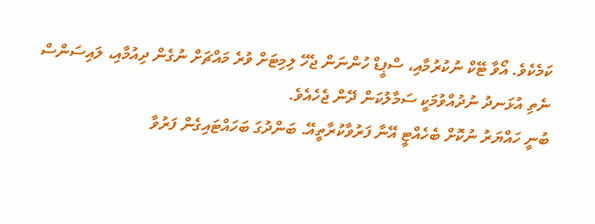ކަމެކެވެ. އޯވާ ޓޭކް ނުކުރުމާއި، ސްޕީޑް ހުންނަން ޖެހޭ ލިމިޓަށް ވުރެ މައްޗަށް ނުގެން ދިއުމާއި، ލައިސަންސް ނެތި އުޅަނދު ނުދުއްވުމަކީ ސަމާލުކަން ދޭން ޖެހެއެވެ.
ބުނީ ހައްޔަރު ނުކޮށް ބެހެއްޓީ އޭނާ ފަރުވާކުރާތީއޭ. ބަންދުގަ ބަހައްޓައިގެން ފަރުވާ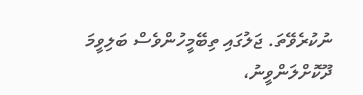ނުކުރެވޭތަ. ޖަލުގައި ތިބޭމީހުންވެސް ބަލިވީމަ ދޫކޮށްލަންވީނު،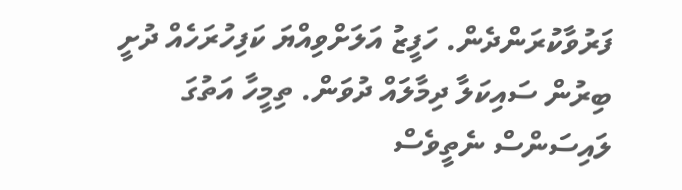ފަރުވާކުރަންދެން. ހަފީޒު އަލަށްވިއްޔަ ކަފިހުރަހެއް ދުށީ ބިރުން ސައިކަލާ ދިމާލައް ދުވަން. ތިމީހާ އަތުގަ ލައިސަންސް ނެތީވެސް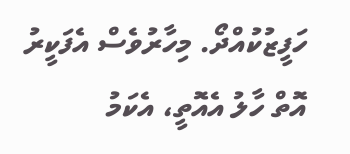ހަފީޒުކުއްދޯ. މިހާރުވެސް އެފަކީރު އޮތް ހާލު އެއޮތީ، އެކަމު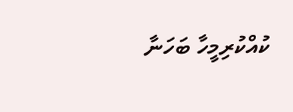ކުއްކުރިމީހާ ބަހަނާ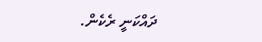ދައްކަނީ ރެކެން.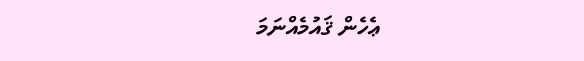ޢެހެން ޤައުމެއްނަމަ